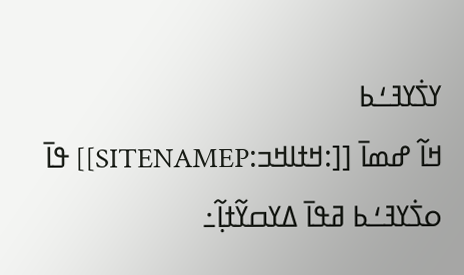ߌߖ߭ߌߔߑߕ
ߞߊ߬ ߝߘߊ߫ [[:ߞߙߊߞߏ:SITENAMEP]] ߟߊ߫
ߋߖ߭ߌߔߑߕ ߥߟߊ߫ ߡߌߛߌ߬ߙߊ߲߬߸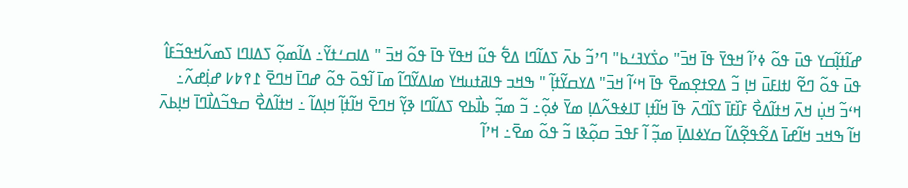ߝߊ߬ߙߊ߲߬ߛߌ ߟߎ߫ ߟߋ߬ ߦߴߊ߬ ߞߟߌ߫ ߟߊ߫ ߞߏ߫" ߋߖ߭ߌߔߑߕ" ߣߴߏ߬ ߕߍ߫ ߖߡߊ߬ߣߊ ߡߐ߱ ߟߎ߬ ߞߟߌ߫ ߟߊ߫ ߟߋ߬ ߞߏ߫ " ߡߊߛߑߙߌ߬߸ ߡߊ߬ߘߋ߲߬ ߖߡߊߣߊ ߖߘߍ߬ߞߟߏ߬ߓߊ߮ ߟߎ߫ ߟߋ߬ ߣߐ߬ ߊߙߊߓߎ߫ ߞߊ߲ ߏ߬ ߡߐߙߐ߲ߘߐ߫ ߟߊ߫ ߞߵߊ߬ ߞߏ߫" ߡߌߛߌ߬ߙߊ߲߬ " ߒߞߏ ߟߊߥߙߎߞߌ ߘߊߡߌ߬ߣߊ߬ ߘߊ߫ ߊ߬ߟߋ߫ ߟߋ߬ ߝߣߊ߫ ߞߣߐ߫ ߁߉߈߇ ߝߊ߲߭ߝߍ߬߸ ߞߵߏ߬ ߞߎ߲߭ ߞߍ߫ ߞߙߊ߬ߡߐ߯ ߓߊ߰ߓߊ߫ ߖߊ߰ߣߍ߫ ߟߊ߫ ߞߊ߬ߙߊ߲ ߠߊߦߟߍ߬ߡߊ߲ ߘߌ߫ ߦߋ߲߬߸ ߏ߬ ߘߏ߲߬ ߕߊ߯ߕߐ ߖߡߊ߬ߣߊ ߢߌ߲߬ ߞߣߐ߫ ߞߊ߬ߙߊ߲߬ ߞߊ߲ߡߊ߬ ߸ ߞߙߊ߬ߡߐ߯ ߛߟߏ߬ߡߊ߯ߣߊ߫ ߞߊ߲ߕߍ߫ ߞߊ߬ ߒߞߏ ߞߊ߬ߝߊ߫ ߡߐ߬ߟߐ߲߬ߡߊ߬ ߛߌߦߊߡߊ߲߫ ߘߏ߲߬ ߊ߬ ߓߟߏ߫ ߛߋ߲߬ߢߊ ߏ߬ ߟߋ߬ ߘߐ߫߸ ߞߴߊ߬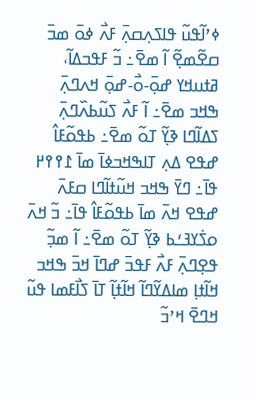ߦߴߊ߬ߟߎ߬ ߟߊߖߍ߲ߛߍ߲߫ ߓߍ߯ ߦߋ߫ ߘߏ߫ ߛߐ߬ߘߐ߲߬ ߊ߬ ߘߐ߫߸ ߏ߬ ߓߟߏߡߊ߬، ߥߙߎߞߌ ߝߋ߲߫-ߋ߯-ߝߋ߲߫ ߞߍߣߍ߲߫ ߒߞߏ ߘߐ߫߸ ߊ߬ ߓߍ߯ ߖߎ߬ߕߍ߰ߣߍ߲߫ ߖߡߊ߬ߣߊ ߢߌ߲߬ ߠߋ߬ ߘߐ߫߸ ߕߟߋ߬ߓߊ߮ ߝߟߐ ߡߍ߲ ߠߊߒߞߏߦߊ߫ ߘߊ߫ ߁߉߉߂ ߟߊ߫߸ ߣߌ߫ ߒߞߏ ߞߎ߬ߙߊ߬ߣߊ ߛߓߍ߫ ߝߟߐ ߞߍ߫ ߘߊ߫ ߕߟߋ߬ߓߊ߮ ߟߊ߫߸ ߏ߬ ߞߍ߫ ߋߖ߭ߌߔߑߕ ߢߌ߲߬ ߠߋ߬ ߘߐ߫߸ ߊ߬ ߘߏ߲߬ ߟߐ߲ߣߍ߲߫ ߓߍ߯ ߓߟߏ߫ ߝߣߊ߫ ߞߏ߫ ߒߞߏ ߞߊ߬ߙߊ߲ ߘߊߡߌ߬ߣߊ߬ ߞߊ߬ߙߊ߲߬ ߠߊ߫ ߖߊ߯ߓߘߊ ߟߎ߬ ߞߣߐ߫ ߞߴߏ߬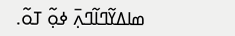ߘߊߡߌ߬ߣߊ߬ߣߍ߲߫ ߦߋ߲߬ ߠߋ߬.